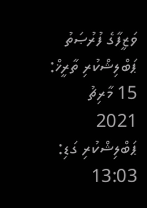ވަޒީފާގެ ފުރުޞަތު
ޕަބްލިޝްކުރި ތާރީޚް: 15 މާރިޗު 2021
ޕަބްލިޝްކުރި ގަޑި: 13:03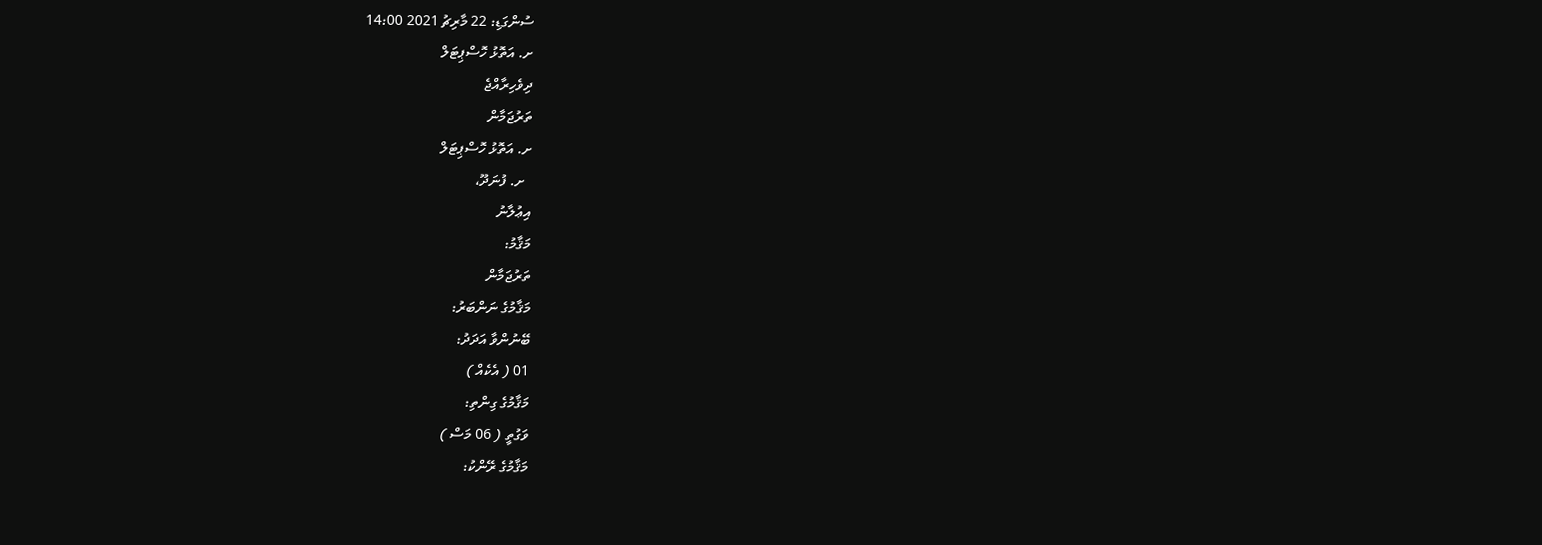ސުންގަޑި: 22 މާރިޗު 2021 14:00
ށ. އަތޮޅު ހޮސްޕިޓަލް
ދިވެހިރާއްޖެ
ތަރުޖަމާން
ށ. އަތޮޅު ހޮސްޕިޓަލް
  ށ. ފުނަދޫ،
އިޢުލާނު
މަޤާމު:
ތަރުޖަމާން
މަޤާމުގެ ނަންބަރު:
ބޭނުންވާ އަދަދު:
01 ( އެކެއް )
މަޤާމުގެ ގިންތި:
ވަގުތީ ( 06 މަސް )
މަޤާމުގެ ރޭންކު: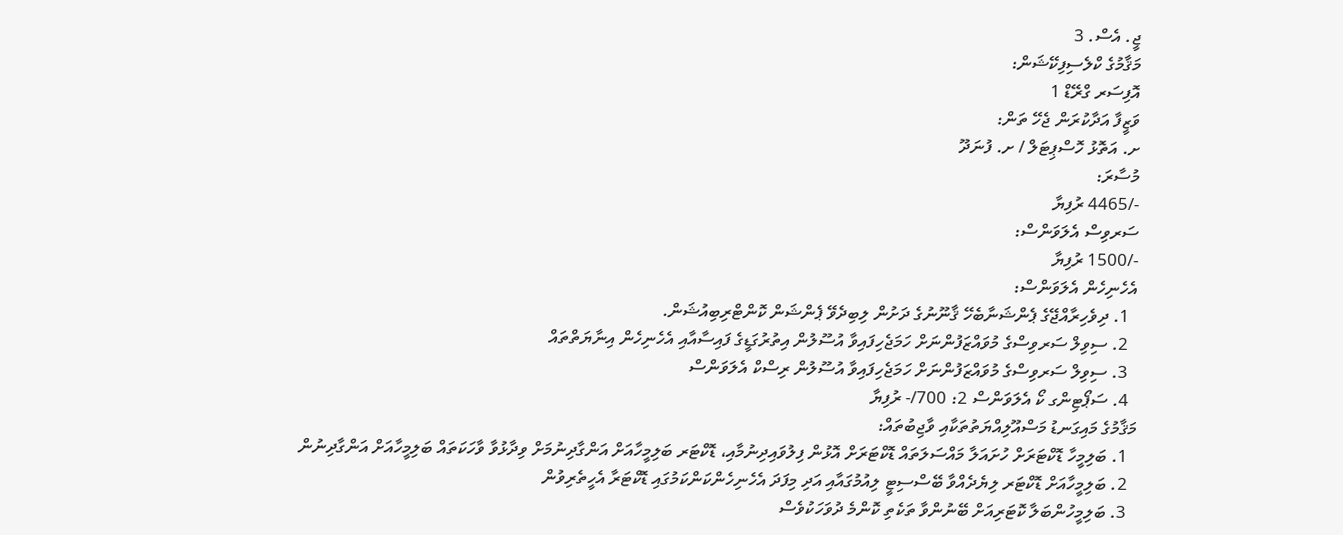ޖީ. އެސް. 3
މަޤާމުގެ ކްލެސިފިކޭޝަން:
އޮފިސަރ ގްރޭޑް 1
ވަޒީފާ އަދާކުރަން ޖެހޭ ތަން:
ށ. އަތޮޅު ހޮސްޕިޓަލް / ށ. ފުނަދޫ
މުސާރަ:
-/4465 ރުފިޔާ
ސަރވިސް އެލަވަންސް:
-/1500 ރުފިޔާ
އެހެނިހެން އެލަވަންސް:
  1. ދިވެހިރާއްޖޭގެ ޕެންޝަނާބެހޭ ޤާނޫނުގެ ދަށުން ލިބިދެވޭ ޕެންޝަން ކޮންޓްރިބިއުޝަން.
  2. ސިވިލް ސަރވިސްގެ މުވައްޒަފުންނަށް ހަމަޖެހިފައިވާ އުސޫލުން އިތުރުގަޑީގެ ފައިސާއާއި އެހެނިހެން އިނާޔަތްތައް
  3. ސިވިލް ސަރވިސްގެ މުވައްޒަފުންނަށް ހަމަޖެހިފައިވާ އުސޫލުން ރިސްކް އެލަވަންސް
  4. ސަޕޯޓިންގ ކޯ އެލަވަންސް 2: 700/- ރުފިޔާ
މަޤާމުގެ މައިގަނޑު މަސްއޫލިއްޔަތުތަކާއި ވާޖިބުތައް:
  1. ބަލިމީހާ ޑޮކްޓަރަށް ހުށައަލާ މައްސަލަތައް ޑޮކްޓަރަށް އޮޅުން ފިލުވައިދިނުމާއި، ޑޮކްޓަރ ބަލިމީހާއަށް އަންގާދިނުމަށް ވިދާޅުވާ ވާހަކަތައް ބަލިމީހާއަށް އަންގާދިނުން
  2. ބަލިމީހާއަށް ޑޮކްޓަރ ލިޔެދެއްވާ ބޭސްސިޓީ ލިއުމުގައާއި އަދި މިފަދަ އެހެނިހެންކަންކަމުގައި ޑޮކްޓަރާ އެހީތެރިވުން
  3. ބަލިމީހުންބަލާ ކޮޓަރިއަށް ބޭނުންވާ ތަކެތި ކޮންމެ ދުވަހަކުވެސް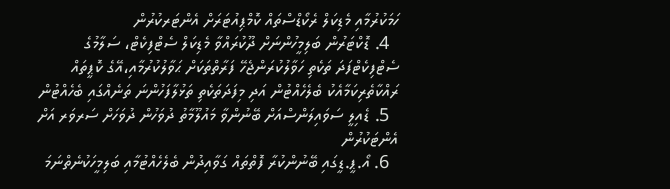ހަމަކުރުމާއި މެޑިކަލް ރެކޯޑްސްތައް ކޮމްޕިއުޓަރަށް އެންޓަރކުރުން
  4. ޑޮކްޓަރުން ބަލިމީހުންނަށް ދޫކުރައްވާ މެޑިކަލް ސެޓްފިކެޓް، ސަލާމުގެ ސެޓްފިކެޓްފަދަ ތަކެތި ހަވާލުކުރަންޖެހޭ ފަރާތްތަކަށް ޙަވާލުކުރުމާއި،އޭގެ ކޮޕީތައް ރައްކާތެރިކަމާއެކު ބެލެހެއްޓުން އަދި މިފަދަތަކެތި ތަޅުލާފަހުންނަ ތަނެއްގައި ބެހެއްޓުން
  5. ޑެއިލީ ސަވައިލަންސްއަށް ބޭނުންވާ މައުލޫމާތު ދުވަހުން ދުވަހަށް ސަރވަރ އަށް އެންޓަކުރުން
  6. އޯ.ޕީ.ޑީގައި ބޭނުންކުރާ ފޮތްތައް ގަވާއިދުން ބެލެހެއްޓުމާއި ބަލިމީހަކުނެތްނަމަ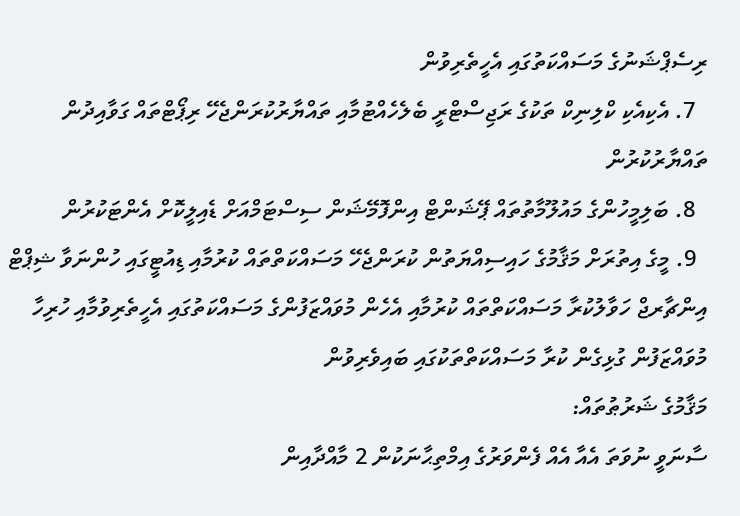ރިސެޕްޝަނުގެ މަސައްކަތުގައި އެހީތެރިވުން
  7. އެކިއެކި ކްލިނިކް ތަކުގެ ރަޖިސްޓްރީ ބެލެހެއްޓުމާއި ތައްޔާރުކުރަންޖެހޭ ރިޕޯޓްތައް ގަވާއިދުން ތައްޔާރުކުރުން
  8. ބަލިމީހުންގެ މައުލޫމާތުތައް ޕޭޝަންޓް އިންފޮމޭޝަން ސިސްޓަމްއަށް ޑެއިލީކޮށް އެންޓަކުރުން
  9. މީގެ އިތުރަށް މަޤާމުގެ ހައިސިއްޔަތުން ކުރަންޖެހޭ މަސައްކަތްތައް ކުރުމާއި ޑިއުޓީގައި ހުންނަވާ ޝިޕްޓް އިންޗާރޖް ހަވާލުކުރާ މަސައްކަތްތައް ކުރުމާއި އެހެން މުވައްޒަފުންގެ މަސައްކަތުގައި އެހީތެރިވުމާއި ހުރިހާ މުވައްޒަފުން ގުޅިގެން ކުރާ މަސައްކަތްތަކުގައި ބައިވެރިވުން
މަޤާމުގެ ޝަރުޠުތައް:
ސާނަވީ ނުވަތަ އެއާ އެއް ފެންވަރުގެ އިމްތިޙާނަކުން 2 މާއްދާއިން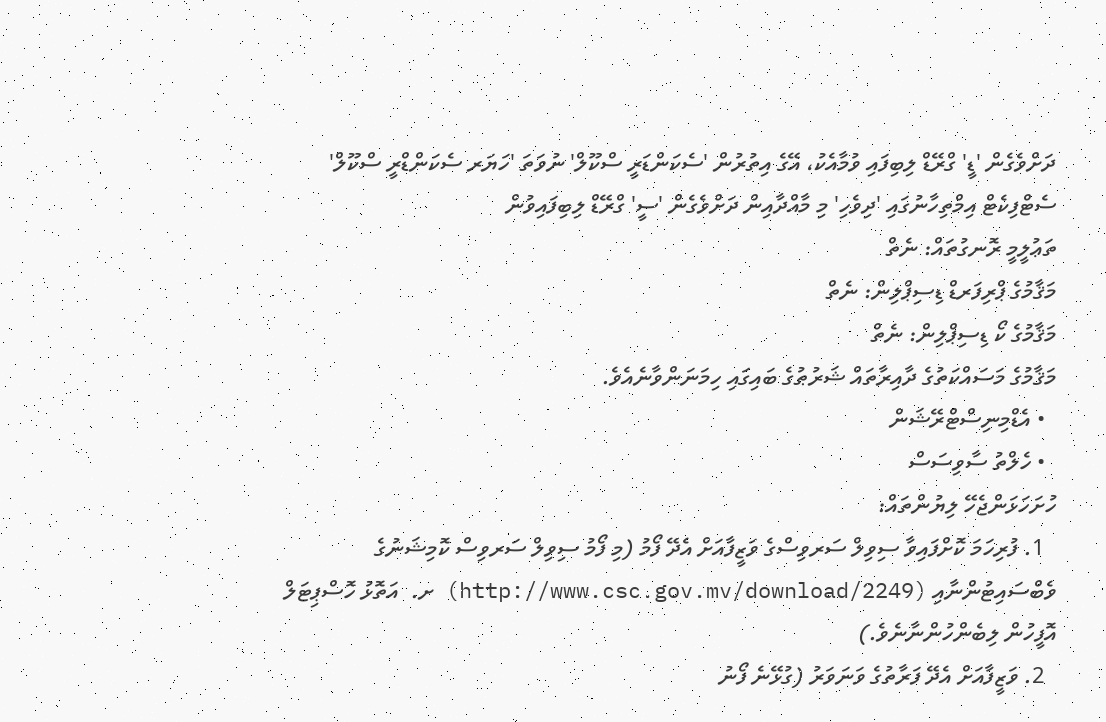ދަށްވެގެން 'ޑީ' ގްރޭޑް ލިބިފައި ވުމާއެކު، އޭގެ އިތުރުން 'ސެކަންޑަރީ ސްކޫލް' ނުވަތަ 'ހަޔަރ ސެކަންޑްރީ ސްކޫލް' ސެޓްފިކެޓް އިމްތިހާނުގައި 'ދިވެހި' މި މާއްދާއިން ދަށްވެގެން 'ސީ' ގްރޭޑް ލިބިފައިވުން
ތަޢުލީމީ ރޮނގުތައް: ނެތް
މަޤާމުގެ ޕްރިފަރޑް ޑިސިޕްލިން: ނެތް
މަޤާމުގެ ކޯ ޑިސިޕްލިން: ނެތް
މަޤާމުގެ މަސައްކަތުގެ ދާއިރާތައް ޝަރުޠުގެ ބައިގައި ހިމަނަންވާނެއެވެ.
  • އެޑްމިނިސްޓްރޭޝަން
  • ހެލްތު ސާވިސަސް
ހުށަހަޅަންޖެހޭ ލިޔުންތައް:
  1. ފުރިހަމަ ކޮށްފައިވާ ސިވިލް ސަރވިސްގެ ވަޒީފާއަށް އެދޭ ފޯމު (މި ފޯމު ސިވިލް ސަރވިސް ކޮމިޝަނުގެ ވެބްސައިޓުންނާއި (http://www.csc.gov.mv/download/2249) ށ.  އަތޮޅު ހޮސްޕިޓަލް އޮފީހުން ލިބެންހުންނާނެވެ.)
  2. ވަޒީފާއަށް އެދޭ ފަރާތުގެ ވަނަވަރު (ގުޅޭނެ ފޯނު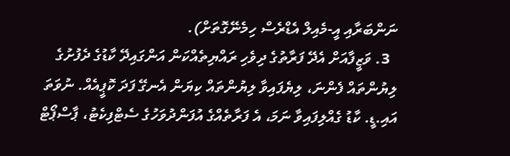ނަންބަރާއި އީ-މެއިލް އެޑްރެސް ހިމެނޭގޮތަށް).
  3. ވަޒީފާއަށް އެދޭ ފަރާތުގެ ދިވެހި ރައްޔިތެއްކަން އަންގައިދޭ ކާޑުގެ ދެފުށުގެ ލިޔުންތައް ފެންނަ، ލިޔެފައިވާ ލިޔުންތައް ކިޔަން އެނގޭ ފަދަ ކޮޕީއެއް. ނުވަތަ އައި.ޑީ. ކާޑު ގެއްލިފައިވާ ނަމަ، އެ ފަރާތެއްގެ އުފަންދުވަހުގެ ސެޓްފިކެޓު، ޕާސްޕޯޓް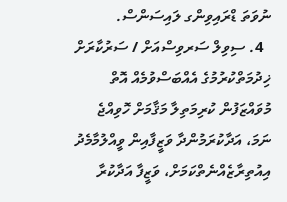ނުވަތަ ޑްރައިވިންގ ލައިސަންސް.
  4. ސިވިލް ސަރވިސްއަށް / ސަރުކާރަށް ޚިދުމަތްކުރުމުގެ އެއްބަސްވުމެއް އޮތް މުވައްޒަފުން ކުރިމަތިލާ މަޤާމަށް ހޮވިއްޖެ ނަމަ، އަދާކުރަމުންދާ ވަޒީފާއިން ވީއްލުމާމެދު އިއުތިރާޒެއްނެތްކަމަށް، ވަޒީފާ އަދާކުރާ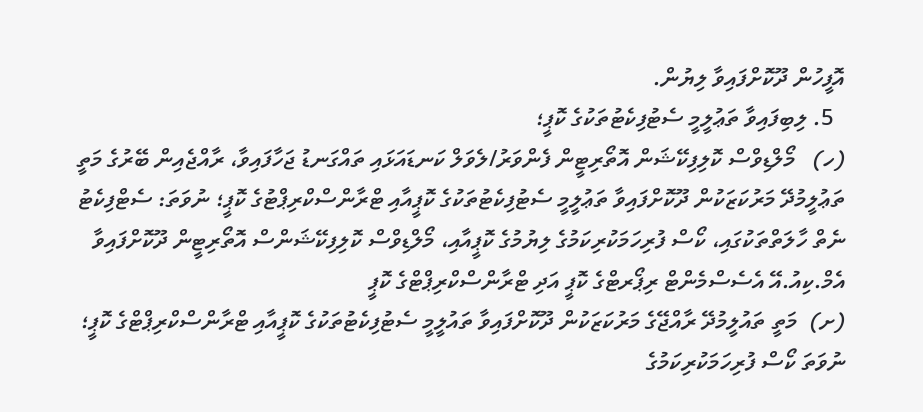އޮފީހުން ދޫކޮށްފައިވާ ލިޔުން.
  5. ލިބިފައިވާ ތަޢުލީމީ ސެޓުފިކެޓުތަކުގެ ކޮޕީ؛
(ހ)   މޯލްޑިވްސް ކޮލިފިކޭޝަން އޮތޯރިޓީން ފެންވަރު/ލެވަލް ކަނޑައަޅައި ތައްގަނޑު ޖަހާފައިވާ، ރާއްޖެއިން ބޭރުގެ މަތީ ތަޢުލީމުދޭ މަރުކަޒަކުން ދޫކޮށްފައިވާ ތަޢުލީމީ ސެޓުފިކެޓުތަކުގެ ކޮޕީއާއި ޓްރާންސްކްރިޕްޓުގެ ކޮޕީ؛ ނުވަތަ: ސެޓްފިކެޓު ނެތް ހާލަތްތަކުގައި، ކޯސް ފުރިހަމަކުރިކަމުގެ ލިޔުމުގެ ކޮޕީއާއި، މޯލްޑިވްސް ކޮލިފިކޭޝަންސް އޮތޯރިޓީން ދޫކޮށްފައިވާ އެމް.ކިއު.އޭ އެސެސްމެންޓް ރިޕޯރޓްގެ ކޮޕީ އަދި ޓްރާންސްކްރިޕްޓްގެ ކޮޕީ
(ށ)  މަތީ ތައުލީމުދޭ ރާއްޖޭގެ މަރުކަޒަކުން ދޫކޮށްފައިވާ ތައުލީމީ ސެޓުފިކެޓުތަކުގެ ކޮޕީއާއި ޓްރާންސްކްރިޕްޓްގެ ކޮޕީ؛ ނުވަތަ ކޯސް ފުރިހަމަކުރިކަމުގެ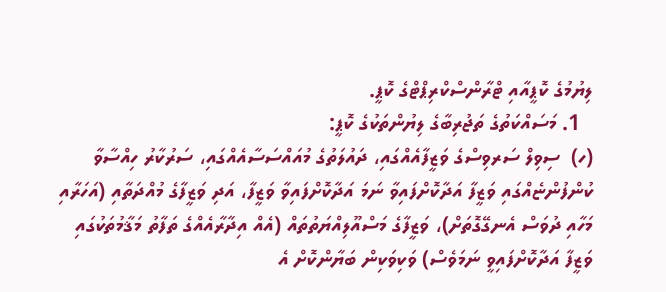ލިޔުމުގެ ކޮޕީއާއި ޓްރާންސްކްރިޕްޓްގެ ކޮޕީ.
  1. މަސައްކަތުގެ ތަޖުރިބާގެ ލިޔުންތަކުގެ ކޮޕީ:
(ހ)  ސިވިލް ސަރވިސްގެ ވަޒީފާއެއްގައި، ދައުލަތުގެ މުއައްސަސާއެއްގައި، ސަރުކާރު ހިއްސާވާ ކުންފުންޏެއްގައި ވަޒީފާ އަދާކޮށްފައިވާ ނަމަ އަދާކޮށްފައިވާ ވަޒީފާ، އަދި ވަޒީފާގެ މުއްދަތާއި (އަހަރާއި މަހާއި ދުވަސް އެނގޭގޮތަށް)، ވަޒީފާގެ މަސްއޫލިއްޔަތުތައް (އެއް އިދާރާއެއްގެ ތަފާތު މަޤާމުތަކުގައި ވަޒީފާ އަދާކޮށްފައިވީ ނަމަވެސް) ވަކިވަކިން ބަޔާންކޮށް އެ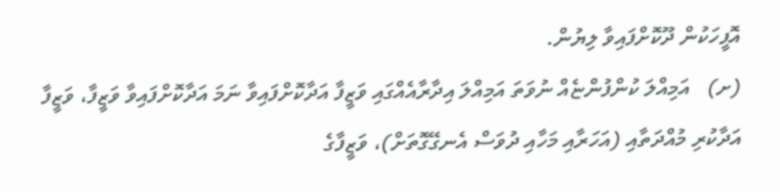އޮފީހަކުން ދޫކޮށްފައިވާ ލިޔުން.
(ށ)   އަމިއްލަ ކުންފުންޏެއް ނުވަތަ އަމިއްލަ އިދާރާއެއްގައި ވަޒީފާ އަދާކޮށްފައިވާ ނަމަ އަދާކޮށްފައިވާ ވަޒީފާ، ވަޒީފާ އަދާކުރި މުއްދަތާއި (އަހަރާއި މަހާއި ދުވަސް އެނގޭގޮތަށް)، ވަޒީފާގެ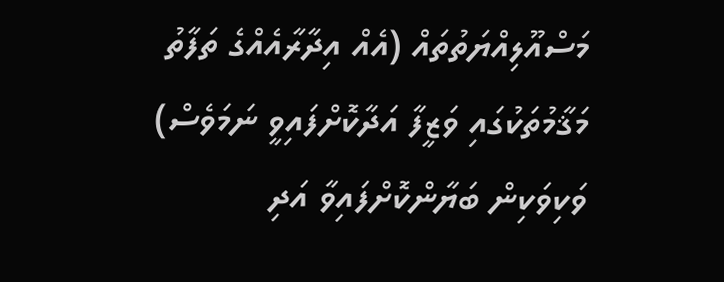މަސްއޫލިއްޔަތުތައް (އެއް އިދާރާއެއްގެ ތަފާތު މަޤާމުތަކުގައި ވަޒީފާ އަދާކޮށްފައިވީ ނަމަވެސް) ވަކިވަކިން ބަޔާންކޮށްފައިވާ އަދި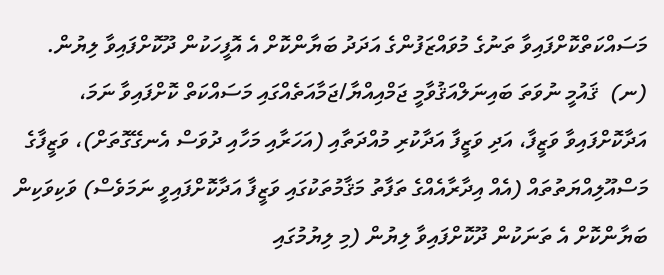މަސައްކަތްކޮށްފައިވާ ތަނުގެ މުވައްޒަފުންގެ އަދަދު ބަޔާންކޮށް އެ އޮފީހަކުން ދޫކޮށްފައިވާ ލިޔުން.
(ނ)  ޤައުމީ ނުވަތަ ބައިނަލްއަޤުވާމީ ޖަމްއިއްޔާ/ޖަމާއަތެއްގައި މަސައްކަތް ކޮށްފައިވާ ނަމަ، އަދާކޮށްފައިވާ ވަޒީފާ، އަދި ވަޒީފާ އަދާކުރި މުއްދަތާއި (އަހަރާއި މަހާއި ދުވަސް އެނގޭގޮތަށް)، ވަޒީފާގެ މަސްއޫލިއްޔަތުތައް (އެއް އިދާރާއެއްގެ ތަފާތު މަޤާމުތަކުގައި ވަޒީފާ އަދާކޮށްފައިވީ ނަމަވެސް) ވަކިވަކިން ބަޔާންކޮށް އެ ތަނަކުން ދޫކޮށްފައިވާ ލިޔުން (މި ލިޔުމުގައި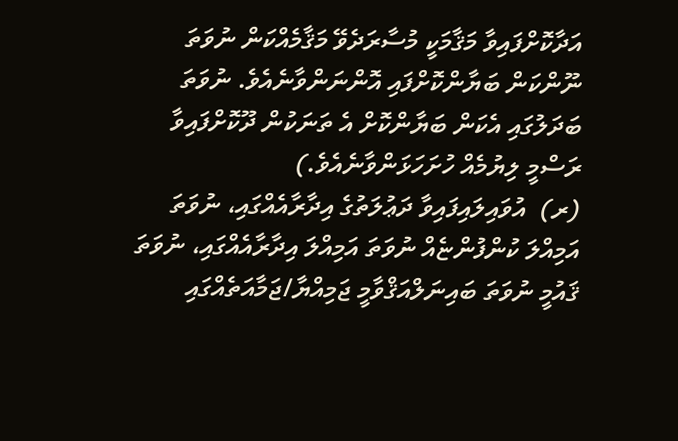އަދާކޮށްފައިވާ މަޤާމަކީ މުސާރަދެވޭ މަޤާމެއްކަން ނުވަތަ ނޫންކަން ބަޔާންކޮށްފައި އޮންނަންވާނެއެވެ. ނުވަތަ ބަދަލުގައި އެކަން ބަޔާންކޮށް އެ ތަނަކުން ދޫކޮށްފައިވާ ރަސްމީ ލިޔުމެއް ހުށަހަޅަންވާނެއެވެ.)
(ރ)  އުވައިލައިފައިވާ ދަޢުލަތުގެ އިދާރާއެއްގައި، ނުވަތަ އަމިއްލަ ކުންފުންޏެއް ނުވަތަ އަމިއްލަ އިދާރާއެއްގައި، ނުވަތަ ޤައުމީ ނުވަތަ ބައިނަލްއަޤްވާމީ ޖަމިއްޔާ/ޖަމާއަތެއްގައި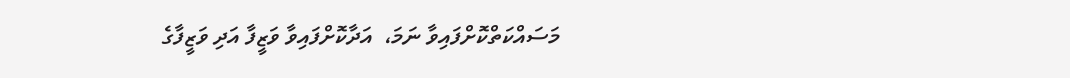މަސައްކަތްކޮށްފައިވާ ނަމަ،  އަދާކޮށްފައިވާ ވަޒީފާ އަދި ވަޒީފާގެ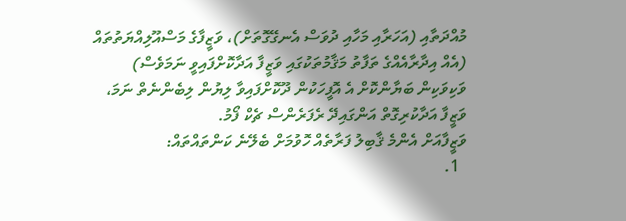މުއްދަތާއި (އަހަރާއި މަހާއި ދުވަސް އެނގޭގޮތަށް)، ވަޒީފާގެ މަސްއޫލިއްޔަތުތައް (އެއް އިދާރާއެއްގެ ތަފާތު މަޤާމުތަކުގައި ވަޒީފާ އަދާކޮށްފައިވީ ނަމަވެސް) ވަކިވަކިން ބަޔާންކޮށް އެ އޮފީހަކުން ދޫކޮށްފައިވާ ލިޔުން ލިބެންނެތް ނަމަ، ވަޒީފާ އަދާކުރިގޮތް އަންގައިދޭ ރެފަރެންސް ޗެކް ފޯމު.
ވަޒީފާއަށް އެންމެ ޤާބިލު ފަރާތެއް ހޮވުމަށް ބެލޭނެ ކަންތައްތައް:
  1.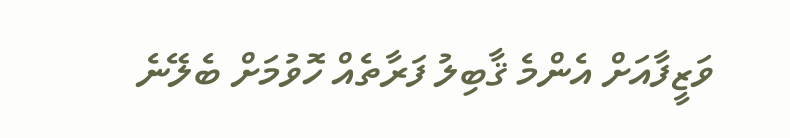ވަޒީފާއަށް އެންމެ ޤާބިލު ފަރާތެއް ހޮވުމަށް ބެލޭނެ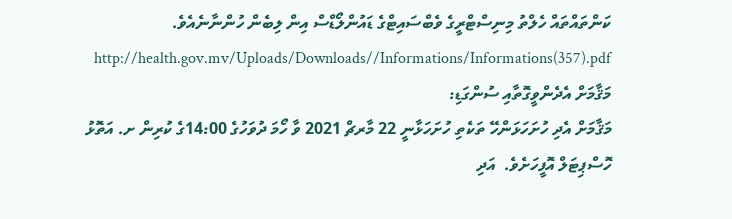ކަންތައްތައް ހެލްތު މިނިސްޓްރީގެ ވެބްސައިޓްގެ ޑައުންލޯޑްސް އިން ލިބެން ހުންނާނެއެވެ. http://health.gov.mv/Uploads/Downloads//Informations/Informations(357).pdf
މަޤާމަށް އެދެންވީގޮތާއި ސުންގަޑި:
މަޤާމަށް އެދި ހުށަހަޅަންހޭ ތަކެތި ހުށަހަޅާނީ 22 މާރޗް 2021 ވާ ހޯމަ ދުވަހުގެ 14:00ގެ ކުރިން ށ. އަތޮޅު ހޮސްޕިޓަލް އޮފީހަށެވެ.  އަދި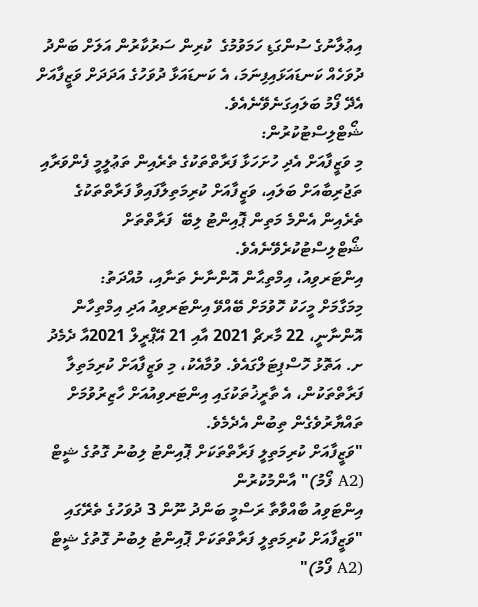އިޢުލާނުގެ ސުންގަޑި ހަމަވުމުގެ  ކުރިން ސަރުކާރުން އަލަށް ބަންދު ދުވަހެއް ކަނޑައަޅައިފިނަމަ، އެ ކަނޑައަޅާ ދުވަހުގެ އަދަދަށް ވަޒީފާއަށް އެދޭ ފޯމު ބަލައިގަނެވޭނެއެވެ.
ޝޯޓްލިސްޓުކުރުން:
މި ވަޒީފާއަށް އެދި ހުށަހަޅާ ފަރާތްތަކުގެ ތެރެއިން ތަޢުލީމީ ފެންވަރާއި ތަޖުރިބާއަށް ބަލައި، ވަޒީފާއަށް ކުރިމަތިލާފައިވާ ފަރާތްތަކުގެ ތެރެއިން އެންމެ މަތިން ޕޮއިންޓު ލިބޭ  ފަރާތްތަށް ޝޯޓްލިސްޓުކުރެވޭނެއެވެ.
އިންޓަރވިއު، އިމްތިޙާން އޮންނާނެ ތަނާއި، މުއްދަތު:
މިމަގާމަށް މީހަކު ހޮވުމަށް ބޭއްވޭ އިންޓަރވިއު އަދި އިމްތިހާން އޮންނާނީ، 22 މާރޗް 2021 އާއި 21 އޭޕްރީލް 2021އާ ދެމެދު ށ. އަތޮޅު ހޮސްޕިޓަލްގައެވެ. ވުމާއެކު، މި ވަޒީފާއަށް ކުރިމަތިލާ ފަރާތްތަކުން، އެ ތާރީޚުތަކުގައި އިންޓަރވިއުއަށް ހާޒިރުވުމަށް ތައްޔާރުވެގެން ތިބުން އެދެމެވެ.
"ވަޒީފާއަށް ކުރިމަތިލީ ފަރާތްތަކަށް ޕޮއިންޓު ލިބުނު ގޮތުގެ ޝީޓް (A2 ފޯމު)" އާންމުކުރުން
އިންޓަވިއު ބާއްވާތާ ރަސްމީ ބަންދު ނޫން 3 ދުވަހުގެ ތެރޭގައި "ވަޒީފާއަށް ކުރިމަތިލީ ފަރާތްތަކަށް ޕޮއިންޓު ލިބުނު ގޮތުގެ ޝީޓް (A2 ފޯމު)"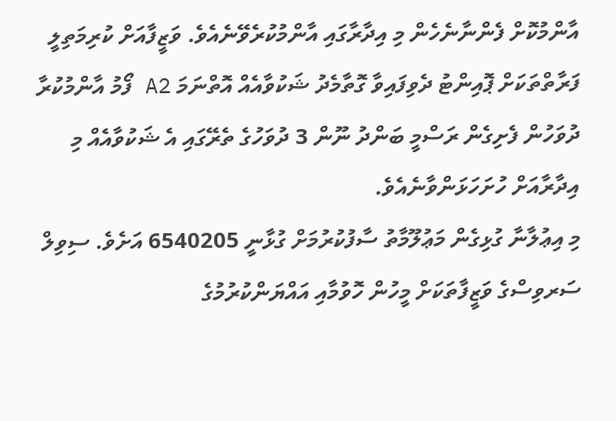އާންމުކޮށް ފެންނާނެހެން މި އިދާރާގައި އާންމުކުރެވޭނެއެވެ. ވަޒީފާއަށް ކުރިމަތިލީ ފަރާތްތަކަށް ޕޮއިންޓު ދެވިފައިވާ ގޮތާމެދު ޝަކުވާއެއް އޮތްނަމަ A2 ފޯމު އާންމުކުރާ ދުވަހުން ފެށިގެން ރަސްމީ ބަންދު ނޫން 3 ދުވަހުގެ ތެރޭގައި އެ ޝަކުވާއެއް މި އިދާރާއަށް ހުށަހަޅަންވާނެއެވެ.
މި އިޢުލާނާ ގުޅިގެން މަޢުލޫމާތު ސާފުކުރުމަށް ގުޅާނީ 6540205 އަށެވެ. ސިވިލް ސަރވިސްގެ ވަޒީފާތަކަށް މީހުން ހޮވުމާއި އައްޔަންކުރުމުގެ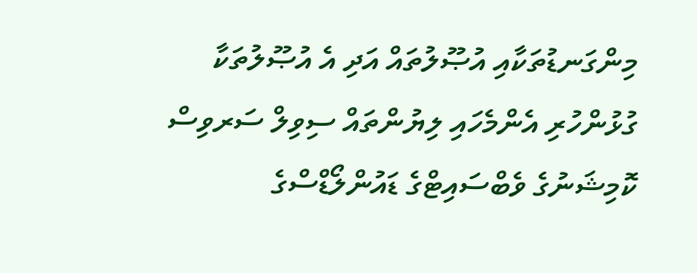މިންގަނޑުތަކާއި އުޞޫލުތައް އަދި އެ އުޞޫލުތަކާ ގުޅުންހުރި އެންމެހައި ލިޔުންތައް ސިވިލް ސަރވިސް ކޮމިޝަނުގެ ވެބްސައިޓްގެ ޑައުންލޯޑްސްގެ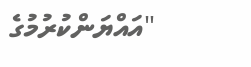"އައްޔަންކުރުމުގެ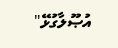އުޞޫލާގުޅޭ"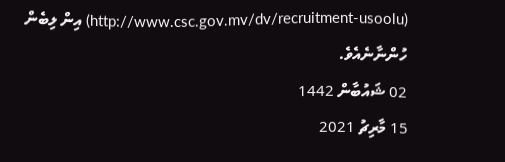(http://www.csc.gov.mv/dv/recruitment-usoolu) އިން ލިބެން ހުންނާނެއެވެ.
02 ޝައުބާން 1442
15 މާރިޗު 2021